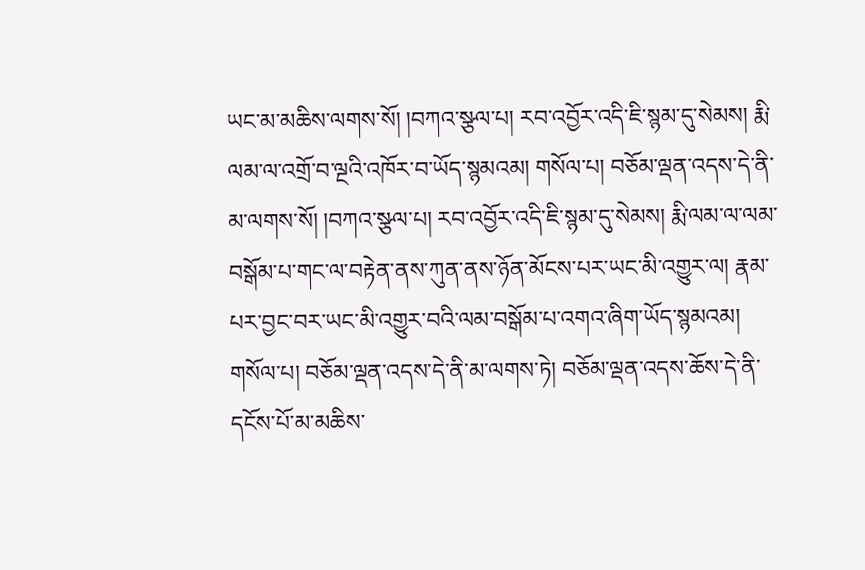ཡང་མ་མཆིས་ལགས་སོ། །བཀའ་སྩལ་པ། རབ་འབྱོར་འདི་ཇི་སྙམ་དུ་སེམས། རྨི་ལམ་ལ་འགྲོ་བ་ལྔའི་འཁོར་བ་ཡོད་སྙམའམ། གསོལ་པ། བཅོམ་ལྡན་འདས་དེ་ནི་མ་ལགས་སོ། །བཀའ་སྩལ་པ། རབ་འབྱོར་འདི་ཇི་སྙམ་དུ་སེམས། རྨི་ལམ་ལ་ལམ་བསྒོམ་པ་གང་ལ་བརྟེན་ནས་ཀུན་ནས་ཉོན་མོངས་པར་ཡང་མི་འགྱུར་ལ། རྣམ་པར་བྱང་བར་ཡང་མི་འགྱུར་བའི་ལམ་བསྒོམ་པ་འགའ་ཞིག་ཡོད་སྙམའམ། གསོལ་པ། བཅོམ་ལྡན་འདས་དེ་ནི་མ་ལགས་ཏེ། བཅོམ་ལྡན་འདས་ཆོས་དེ་ནི་དངོས་པོ་མ་མཆིས་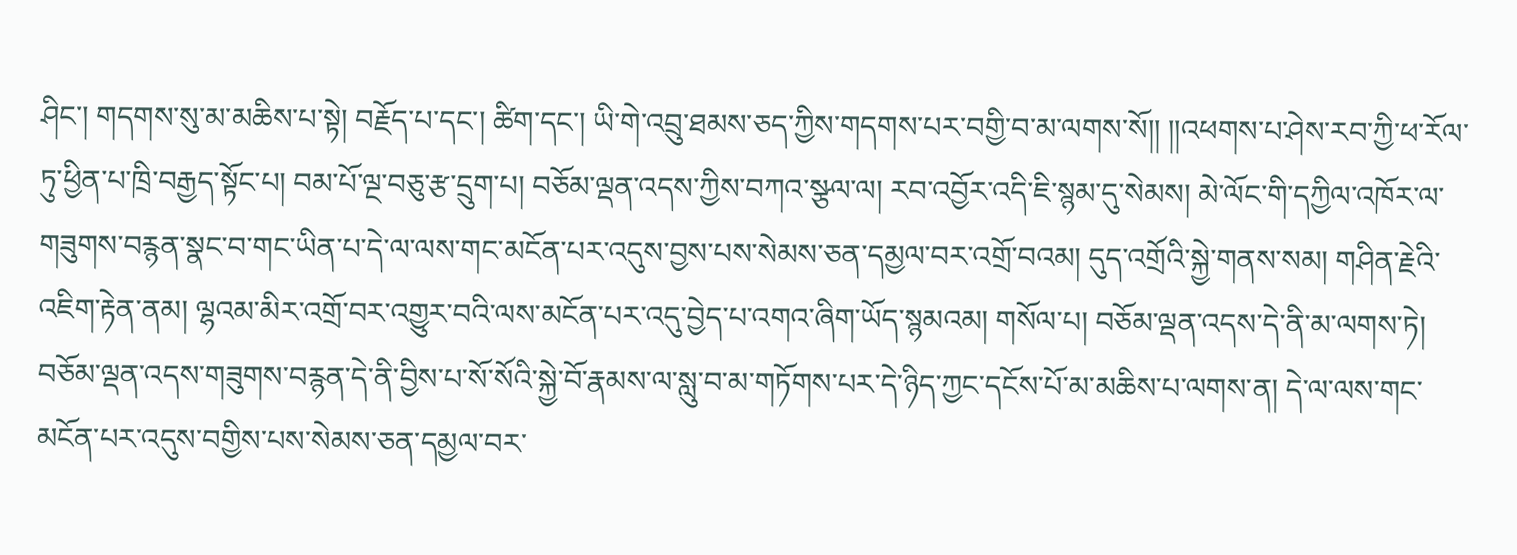ཤིང་། གདགས་སུ་མ་མཆིས་པ་སྟེ། བརྗོད་པ་དང་། ཚིག་དང་། ཡི་གེ་འབྲུ་ཐམས་ཅད་ཀྱིས་གདགས་པར་བགྱི་བ་མ་ལགས་སོ།། །།འཕགས་པ་ཤེས་རབ་ཀྱི་ཕ་རོལ་ཏུ་ཕྱིན་པ་ཁྲི་བརྒྱད་སྟོང་པ། བམ་པོ་ལྔ་བཅུ་རྩ་དྲུག་པ། བཅོམ་ལྡན་འདས་ཀྱིས་བཀའ་སྩལ་ལ། རབ་འབྱོར་འདི་ཇི་སྙམ་དུ་སེམས། མེ་ལོང་གི་དཀྱིལ་འཁོར་ལ་གཟུགས་བརྙན་སྣང་བ་གང་ཡིན་པ་དེ་ལ་ལས་གང་མངོན་པར་འདུས་བྱས་པས་སེམས་ཅན་དམྱལ་བར་འགྲོ་བའམ། དུད་འགྲོའི་སྐྱེ་གནས་སམ། གཤིན་རྗེའི་འཇིག་རྟེན་ནམ། ལྷའམ་མིར་འགྲོ་བར་འགྱུར་བའི་ལས་མངོན་པར་འདུ་བྱེད་པ་འགའ་ཞིག་ཡོད་སྙམའམ། གསོལ་པ། བཅོམ་ལྡན་འདས་དེ་ནི་མ་ལགས་ཏེ། བཅོམ་ལྡན་འདས་གཟུགས་བརྙན་དེ་ནི་བྱིས་པ་སོ་སོའི་སྐྱེ་བོ་རྣམས་ལ་སླུ་བ་མ་གཏོགས་པར་དེ་ཉིད་ཀྱང་དངོས་པོ་མ་མཆིས་པ་ལགས་ན། དེ་ལ་ལས་གང་མངོན་པར་འདུས་བགྱིས་པས་སེམས་ཅན་དམྱལ་བར་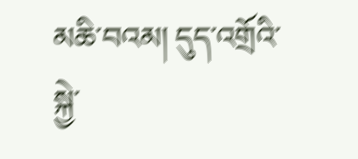མཆི་བའམ། དུད་འགྲོའི་སྐྱེ་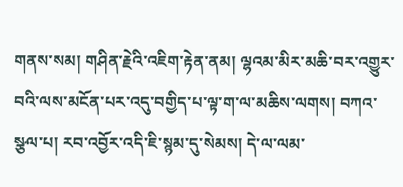གནས་སམ། གཤིན་རྗེའི་འཇིག་རྟེན་ནམ། ལྷའམ་མིར་མཆི་བར་འགྱུར་བའི་ལས་མངོན་པར་འདུ་བགྱིད་པ་ལྟ་ག་ལ་མཆིས་ལགས། བཀའ་སྩལ་པ། རབ་འབྱོར་འདི་ཇི་སྙམ་དུ་སེམས། དེ་ལ་ལམ་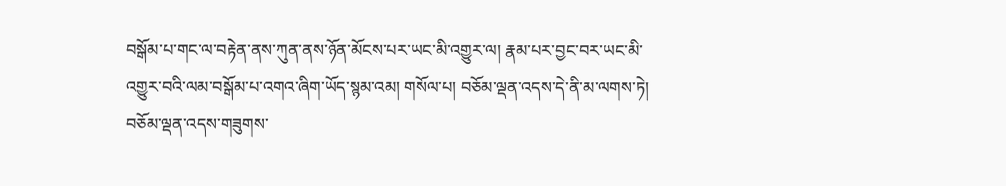བསྒོམ་པ་གང་ལ་བརྟེན་ནས་ཀུན་ནས་ཉོན་མོངས་པར་ཡང་མི་འགྱུར་ལ། རྣམ་པར་བྱང་བར་ཡང་མི་འགྱུར་བའི་ལམ་བསྒོམ་པ་འགའ་ཞིག་ཡོད་སྙམ་འམ། གསོལ་པ། བཅོམ་ལྡན་འདས་དེ་ནི་མ་ལགས་ཏེ། བཅོམ་ལྡན་འདས་གཟུགས་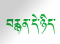བརྙན་དེ་ཉིད་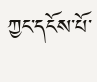ཀྱང་དངོས་པོ་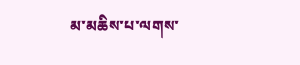མ་མཆིས་པ་ལགས་